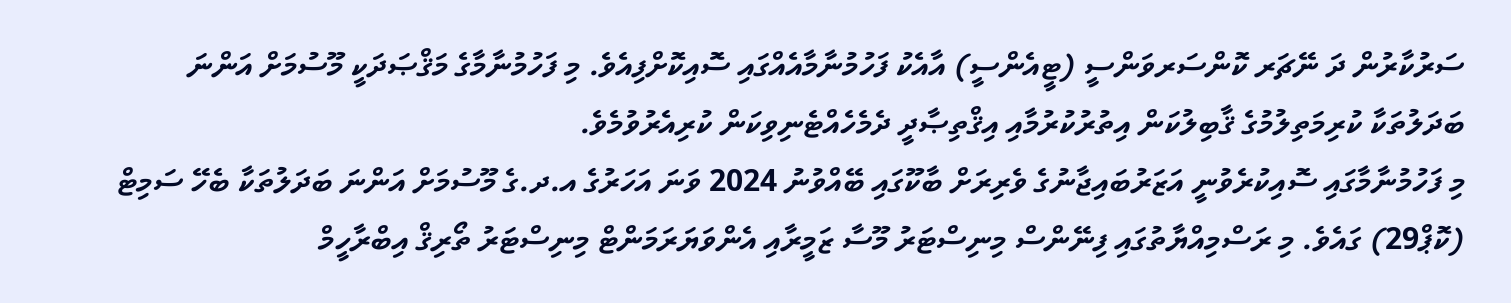ސަރުކާރުން ދަ ނޭޗަރ ކޮންސަރވަންސީ (ޓީއެންސީ) އާއެކު ފަހުމުނާމާއެއްގައި ސޮއިކޮށްފިއެވެ. މި ފަހުމުނާމާގެ މަޤްޞަދަކީ މޫސުމަށް އަންނަ ބަދަލުތަކާ ކުރިމަތިލުމުގެ ޤާބިލުކަން އިތުރުކުރުމާއި އިޤްތިޞާދީ ދެމެހެއްޓެނިވިކަން ކުރިއެރުވުމެވެ.
މި ފަހުމުނާމާގައި ސޮއިކުރެވުނީ އަޒަރުބައިޖާނުގެ ވެރިރަށް ބާކޫގައި ބޭއްވުނު 2024 ވަނަ އަހަރުގެ އ.ދ.ގެ މޫސުމަށް އަންނަ ބަދަލުތަކާ ބެހޭ ސަމިޓް (ކޮޕް29) ގައެވެ. މި ރަސްމިއްޔާތުގައި ފިނޭންސް މިނިސްޓަރު މޫސާ ޒަމީރާއި އެންވަޔަރަމަންޓް މިނިސްޓަރު ތޯރިޤް އިބްރާހީމް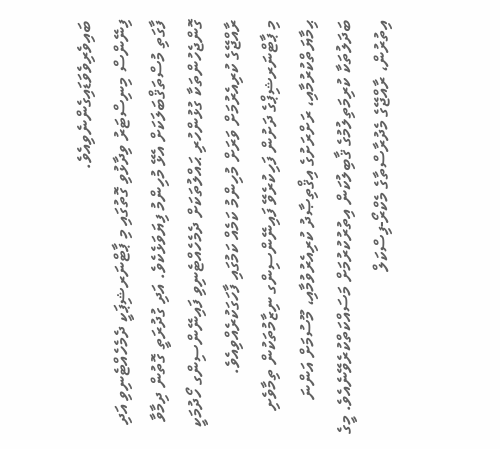ބައިވެރިވެވަޑައިގެންނެވިއެވެ.
ފިނޭންސް މިނިސްޓަރު ވިދާޅުވި ގޮތުގައި މި ޕާޓްނަރޝިޕަކީ ދެމެހެއްޓެނިވި އަދި ފާގަތި މުސްތަޤްބަލަކަށް އެޅޭ މުހިންމު ފިޔަވަޅެކެވެ. އަދި ގުދުރަތީ ގޮތުން ދިމާވާ ގޮންޖެހުންތަކާ ގުޅުންހުރި ޙައްލުތަކަށް ދެމެހެއްޓެނިވި ފައިނޭންސިންގ ހޯދުމަކީ ރާއްޖޭގެ ކުރިއެރުމަށް ވަރަށް މުހިންމު ކަމެއް ކަމުގައި ފާހަގަކުރެއްވިއެވެ.
މި ޕާޓްނަރޝިޕްގެ ދަށުން ފަހިކުރެވޭ ފައިނޭންސިންގ ނިޒާމުތަކުން ތިމާވެށި ޙިމާޔަތްކުރުމާއި، ރަށްރަށުގެ އިޤްތިޞާދު ކުރިއެރުވުމާއި، މޫސުމަށް އަންނަ ބަދަލުތަކާ ކުރިމަތިލުމުގެ ޤާބިލުކަން އިތުރުކުރުމަށް މަސައްކަތްކުރެވޭނެއެވެ. މީގެ އިތުރުން، ރާއްޖޭގެ މެދުރާސްތާގެ މެކްރޯ-ފިސްކަލް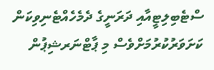ސްޓެބިލިޓީއާއި ދަރަނީގެ ދެމެހެއްޓެނިވިކަން ކަށަވަރުކުރުމަށްވެސް މި ޕާޓްނަރޝިޕުން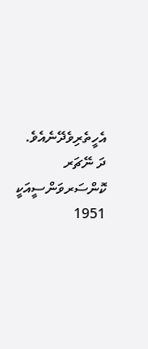އެހީތެރިވެދޭނެއެވެ.
ދަ ނޭޗަރ ކޮންސަރވަންސީއަކީ 1951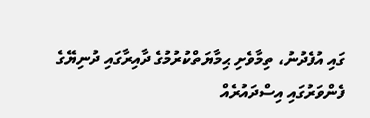ގައި އުފެދުނު، ތިމާވެށި ޙިމާޔަތްކުރުމުގެ ދާއިރާގައި ދުނިޔޭގެ ފެންވަރުގައި އިސްދައުރެއް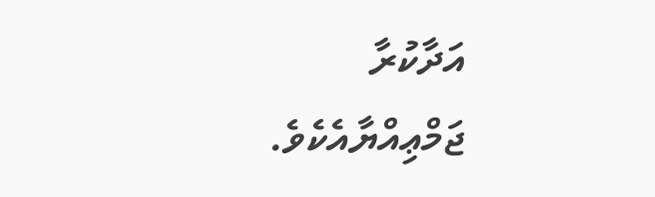އަދާކުރާ ޖަމްޢިއްޔާއެކެވެ.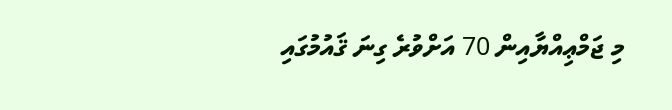މި ޖަމްޢިއްޔާއިން 70 އަށްވުރެ ގިނަ ޤައުމުގައި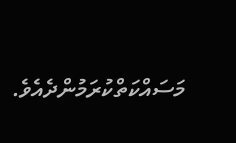މަސައްކަތްކުރަމުންދެއެވެ.